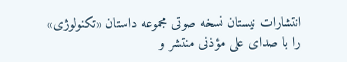انتشارات نیستان نسخه صوتی مجموعه داستان «تکنولوژی» را با صدای علی مؤذنی منتشر و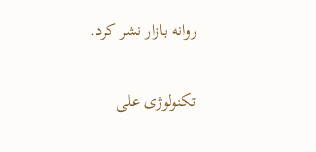روانه بازار نشر کرد.

تکنولوژی علی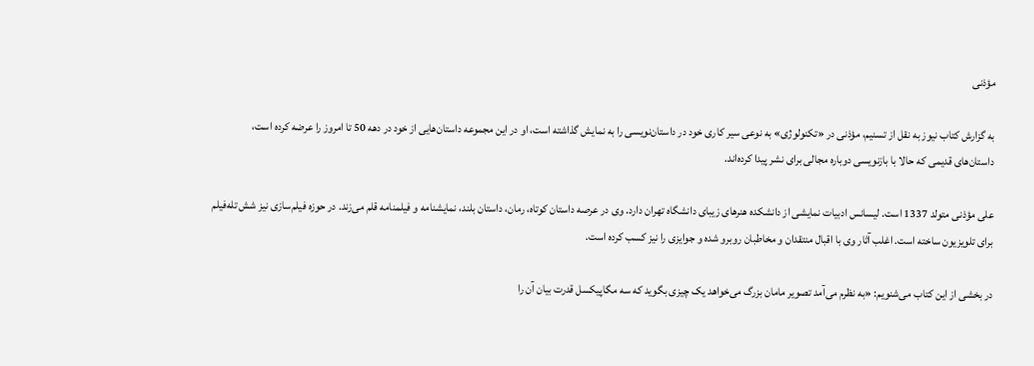مؤذنی

به گزارش کتاب نیوز به نقل از تسنیم،‌ مؤذنی در «تکنولوژی» به نوعی سیر کاری خود در داستان‌نویسی را به نمایش گذاشته است،‌ او در این مجموعه داستان‌هایی از خود در دهه 50 تا امروز را عرضه کرده است،‌ داستان‌های قدیمی که حالا با بازنویسی دوباره مجالی برای نشر پیدا کرده‌اند.

علی مؤذنی متولد 1337 است. لیسانس ادبیات نمایشی از دانشکده هنرهای زیبای دانشگاه تهران دارد. وی در عرصه داستان کوتاه، رمان، داستان بلند، نمایشنامه و فیلمنامه قلم می‌زند. در حوزه فیلم‌سازی نیز شش تله‌فیلم برای تلویزیون ساخته است. اغلب آثار وی با اقبال منتقدان و مخاطبان روبرو شده و جوایزی را نیز کسب کرده است.

در بخشی از این کتاب می‌شنویم: «به نظرم می‌آمد تصویر مامان بزرگ می‌خواهد یک چیزی بگوید که سه مگاپیکسل قدرت بیان آن را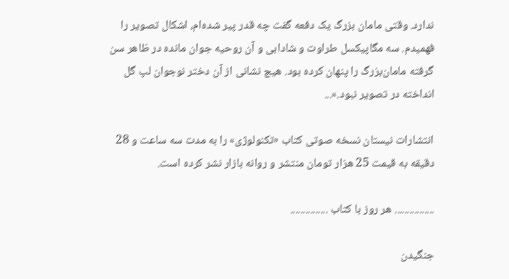ندارد. وقتی مامان بزرگ یک دفعه گفت چه قدر پیر شده‌ام، اشکال تصویر را فهمیدم. سه مگاپیکسل طراوت و شادابی و آن روحیه جوان مانده در ظاهر سن گرفته مامان‌بزرگ را پنهان کرده بود. هیچ نشانی از آن دختر نوجوان لپ گل انداخته در تصویر نبود.»...

انتشارات نیستان نسخه صوتی کتاب «تکنولوژی» را به مدت سه ساعت و 28 دقیقه به قیمت 25 هزار تومان منتشر و روانه بازار نشر کرده است.

................ هر روز با کتاب ...............

جنگیدن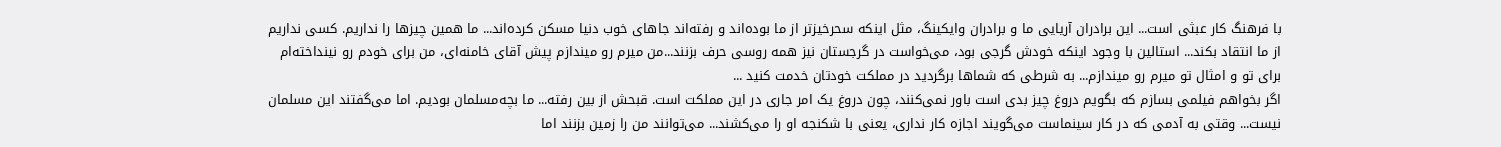با فرهنگ کار عبثی است... این برادران آریایی ما و برادران وایکینگ، مثل اینکه سحرخیزتر از ما بوده‌اند و رفته‌اند جاهای خوب دنیا مسکن کرده‌اند... ما همین چیزها را نداریم. کسی نداریم از ما انتقاد بکند... استالین با وجود اینکه خودش گرجی بود، می‌خواست در گرجستان نیز همه روسی حرف بزنند...من میرم رو میندازم پیش آقای خامنه‌ای، من برای خودم رو نینداخته‌ام برای تو و امثال تو میرم رو میندازم... به شرطی که شماها برگردید در مملکت خودتان خدمت کنید ...
اگر بخواهم فیلمی بسازم که بگویم دروغ چیز بدی است باور نمی‌کنند، چون دروغ یک امر جاری در این مملکت است. قبحش از بین رفته... ما بچه‌مسلمان بودیم. اما می‌گفتند این مسلمان نیست... وقتی به آدمی که در کار سینماست می‌گویند اجازه کار نداری، یعنی با شکنجه او را می‌کشند... می‌توانند من را زمین بزنند اما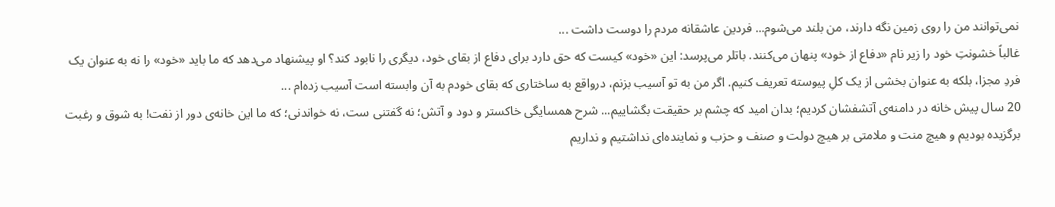نمی‌توانند من را روی زمین نگه دارند، من بلند می‌شوم... فردین عاشقانه مردم را دوست داشت ...
غالباً خشونتِ خود را زیر نام «دفاع از خود» پنهان می‌کنند. باتلر می‌پرسد: این «خود» کیست که حق دارد برای دفاع از بقای خود، دیگری را نابود کند؟ او پیشنهاد می‌دهد که ما باید «خود» را نه به عنوان یک فردِ مجزا، بلکه به عنوان بخشی از یک کلِ پیوسته تعریف کنیم. اگر من به تو آسیب بزنم، درواقع به ساختاری که بقای خودم به آن وابسته است آسیب زده‌ام ...
20 سال پیش خانه در دامنه‌ی آتشفشان کردیم؛ بدان امید که چشم بر حقیقت بگشاییم... شرح همسایگی خاکستر و دود و آتش؛ نه گفتنی ست، نه خواندنی؛ که ما این خانه‌ی دور از نفت! به شوق و رغبت برگزیده بودیم و هیچ منت و ملامتی بر هیچ دولت و صنف و حزب و نماینده‌ای نداشتیم و نداریم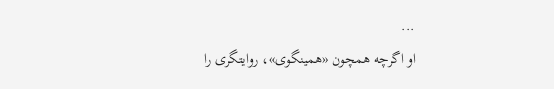...
او اگرچه همچون «همینگوی»، روایتگری را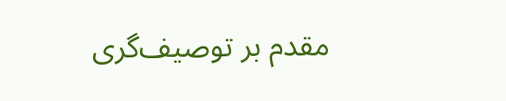مقدم بر توصیف‌گری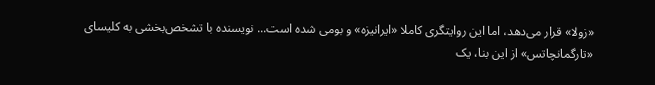«زولا» قرار می‌دهد، اما این روایتگری کاملا «ایرانیزه» و بومی شده است... نویسنده با تشخص‌بخشی به کلیسای «تارگمانچاتس» از این بنا، یک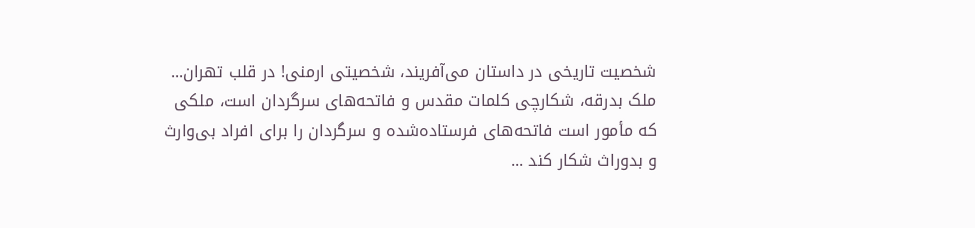شخصیت تاریخی در داستان می‌آفریند، شخصیتی ارمنی! در قلب تهران... ملک بدرقه، شکارچی کلمات مقدس و فاتحه‌های سرگردان است، ملکی که مأمور است فاتحه‌های فرستاده‌شده و سرگردان را برای افراد بی‌وارث و بد‌وراث شکار کند ...